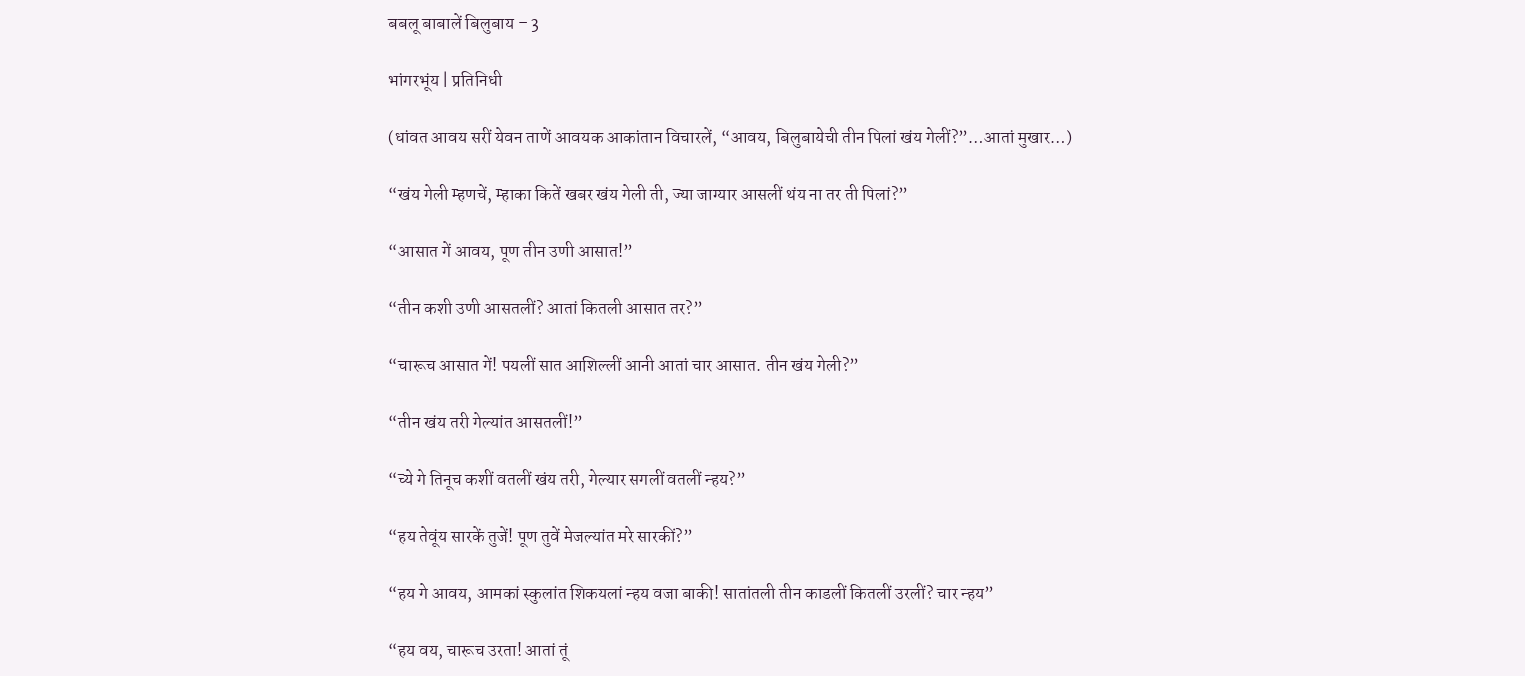बबलू बाबालें बिलुबाय – 3

भांगरभूंय | प्रतिनिधी

(धांवत आवय सरीं येवन ताणें आवयक आकांतान विचारलें, “आवय, बिलुबायेची तीन पिलां खंय गेलीं?”…आतां मुखार…)

“खंय गेली म्हणचें, म्हाका कितें खबर खंय गेली ती, ज्या जाग्यार आसलीं थंय ना तर ती पिलां?”

“आसात गें आवय, पूण तीन उणी आसात!”

“तीन कशी उणी आसतलीं? आतां कितली आसात तर?”

“चारूच आसात गें! पयलीं सात आशिल्लीं आनी आतां चार आसात. तीन खंय गेली?”

“तीन खंय तरी गेल्यांत आसतलीं!”

“च्ये गे तिनूच कशीं वतलीं खंय तरी, गेल्यार सगलीं वतलीं न्हय?”

“हय तेवूंय सारकें तुजें! पूण तुवें मेजल्यांत मरे सारकीं?”

“हय गे आवय, आमकां स्कुलांत शिकयलां न्हय वजा बाकी! सातांतली तीन काडलीं कितलीं उरलीं? चार न्हय”

“हय वय, चारूच उरता! आतां तूं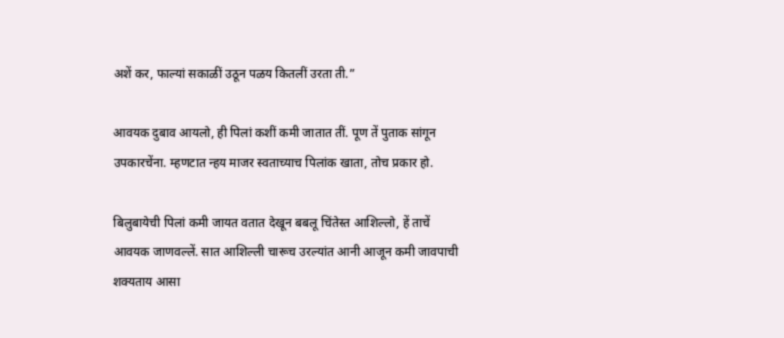अशें कर, फाल्यां सकाळीं उठून पळय कितलीं उरता ती.”

आवयक दुबाव आयलो, ही पिलां कशीं कमी जातात तीं. पूण तें पुताक सांगून उपकारचेंना. म्हणटात न्हय माजर स्वताच्याच पिलांक खाता, तोच प्रकार हो.

बिलुबायेची पिलां कमी जायत वतात देखून बबलू चिंतेस्त आशिल्लो, हें ताचें आवयक जाणवल्लें. सात आशिल्ली चारूच उरल्यांत आनी आजून कमी जावपाची शक्यताय आसा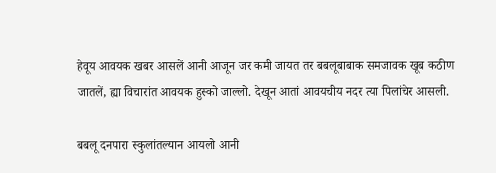हेवूय आवयक खबर आसलें आनी आजून जर कमी जायत तर बबलूबाबाक समजावक खूब कठीण जातलें, ह्या विचारांत आवयक हुस्को जाल्लो. देखून आतां आवयचीय नदर त्या पिलांचेर आसली.

बबलू दनपारा स्कुलांतल्यान आयलो आनी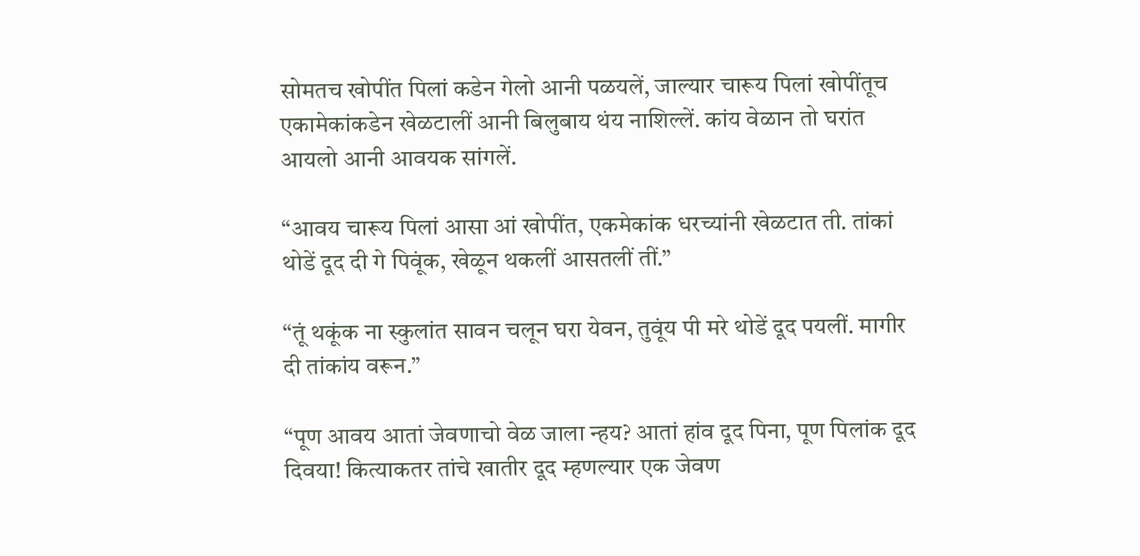सोमतच खोपींत पिलां कडेन गेलो आनी पळयलें, जाल्यार चारूय पिलां खोपींतूच एकामेकांकडेन खेळटालीं आनी बिलुबाय थंय नाशिल्लें. कांय वेळान तो घरांत आयलो आनी आवयक सांगलें.

“आवय चारूय पिलां आसा आं खोपींत, एकमेकांक धरच्यांनी खेळटात ती. तांकां थोडें दूद दी गे पिवूंक, खेळून थकलीं आसतलीं तीं.”

“तूं थकूंक ना स्कुलांत सावन चलून घरा येवन, तुवूंय पी मरे थोडें दूद पयलीं. मागीर दी तांकांय वरून.”

“पूण आवय आतां जेवणाचो वेळ जाला न्हय? आतां हांव दूद पिना, पूण पिलांक दूद दिवया! कित्याकतर तांचे खातीर दूद म्हणल्यार एक जेवण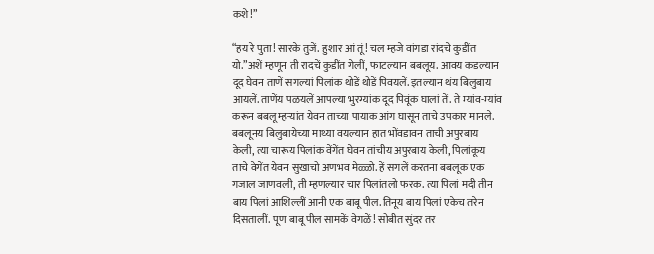कशे!”

“हय रे पुता! सारके तुजें. हुशार आं तूं! चल म्हजे वांगडा रांदचे कुडींत यो.”अशें म्हणून ती रादचें कुडींत गेलीं, फाटल्यान बबलूय. आवय कडल्यान दूद घेवन ताणें सगल्यां पिलांक थोडें थोडें पिवयलें. इतल्यान थंय बिलुबाय आयलें. ताणेंय पळयलें आपल्या भुरग्यांक दूद पिवूंक घालां तें. ते म्यांव-म्यांव करून बबलू म्हर्‍यांत येवन ताच्या पायाक आंग घासून ताचे उपकार मानले. बबलूनय बिलुबायेच्या माथ्या वयल्यान हात भोंवडावन ताची अपुरबाय केली, त्या चारूय पिलांक वेंगेंत घेवन तांचीय अपुरबाय केली, पिलांकूय ताचे वेगेंत येवन सुखाचो अणभव मेळ्ळो. हें सगलें करतना बबलूक एक गजाल जाणवली, ती म्हणल्यार चार पिलांतलो फरक. त्या पिलां मदी तीन बाय पिलां आशिल्लीं आनी एक बाबू पील. तिनूय बाय पिलां एकेच तरेन दिसतालीं. पूण बाबू पील सामकें वेगळें! सोबीत सुंदर तर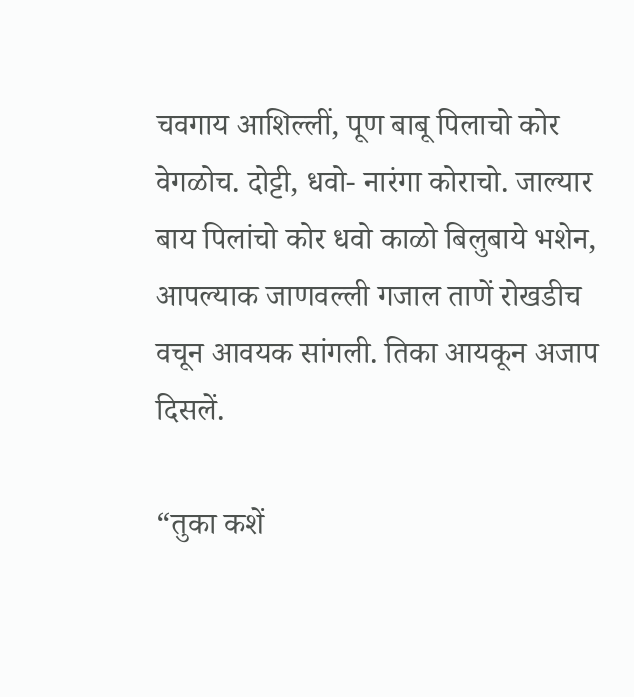चवगाय आशिल्लीं, पूण बाबू पिलाचो कोर वेगळोच. दोट्टी, धवो- नारंगा कोराचो. जाल्यार बाय पिलांचो कोर धवो काळो बिलुबाये भशेन, आपल्याक जाणवल्ली गजाल ताणें रोखडीच वचून आवयक सांगली. तिका आयकून अजाप दिसलें.

“तुका कशें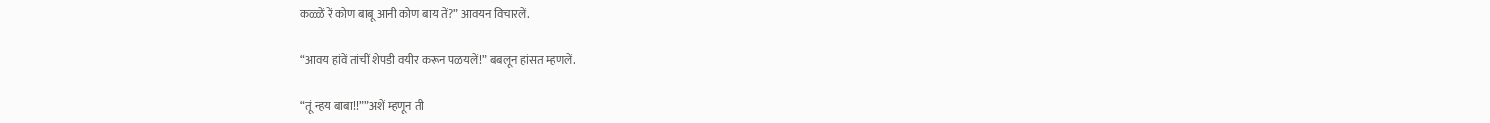कळ्ळें रें कोण बाबू आनी कोण बाय तें?” आवयन विचारलें.

“आवय हांवें तांचीं शेपडी वयीर करून पळयलें!” बबलून हांसत म्हणलें.

“तूं न्हय बाबा!!””अशें म्हणून ती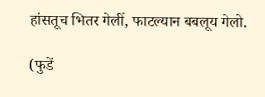हांसतूच भितर गेलीं, फाटल्यान बबलूय गेलो.

(फुडें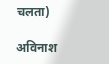चलता)

अविनाश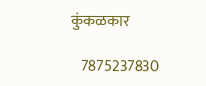कुंकळकार

   7875237830